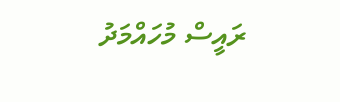ރައީސް މުހައްމަދު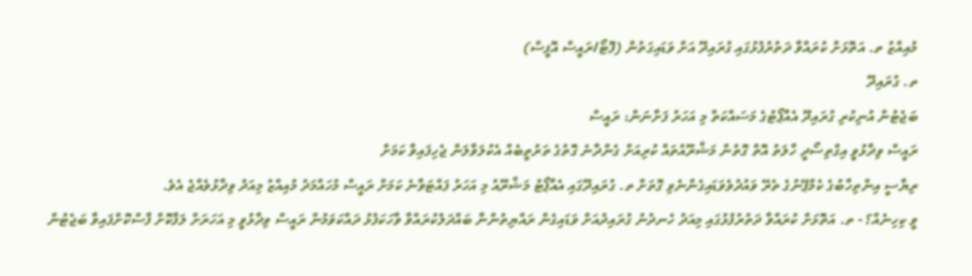މުއިއްޒު ތ. އަތޮޅަށް ކުރައްވާ ދަތުރުފުޅުގައި ގުރައިދޫ އަށް ވަޑައިގަތުން (ފޮޓޯ/ރައީސް އޮފީސް)
ތ. ގުރައިދޫ
ބަޖެޓުން އުނިކުރި ގުރައިދޫ އެއާޕޯޓުގެ މަސައްކަތް މި އަހަރު ފަށާނަން: ރައީސް
ރައީސް ވިދާޅުވީ އިގްތިސޯދީ ހާލަތު އޮތް ގޮތުން މަޝްރޫއުތައް ކުރިއަށް ގެންދާނެ ގޮތުގެ ތަރުތީބެއް އެކުލަވާލަން ޖެހިފައިވާ ކަމަށް
ރިޔާސީ އިންތިހާބުގެ ކެމްޕޭނުގެ ތެރޭ ވައުދުވެވަޑައިގެންނެވި ގޮތަށް ތ. ގުރައިދޫގައި އެއާޕޯޓު މަޝްރޫއު މި އަހަރު ފައްޓަވާނެ ކަމަށް ރައީސް މުހައްމަދު މުއިއްޒު މިއަދު ވިދާޅުވެއްޖެ އެވެ.
ވީ ކިހިނެއް؟ - ތ. އަތޮޅަށް ކުރައްވާ ދަތުރުފުޅުގައި މިއަދު ހެނދުނު ގުރައިދުއަށް ވަޑައިގެން ރައްޔިތުންނާ ބައްދަލުކުރައްވާ ވާހަކަފުޅު ދައްކަވަމުން ރައީސް ވިދާޅުވީ މި އަހަރަށް ލަފާކޮށް ފާސްކޮށްފައިވާ ބަޖެޓުން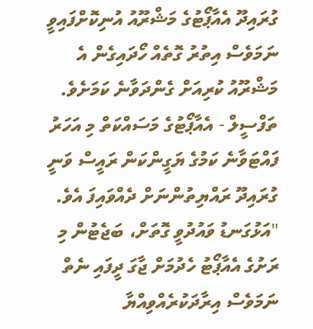ގުރައިދޫ އެއާޕޯޓުގެ މަޝްރޫއު އުނިކޮށްފައިވީ ނަމަވެސް އިތުރު ގޮތެއް ހޯދައިގެން އެ މަޝްރޫއު ކުރިއަށް ގެންދަވާނެ ކަމަށެވެ.
ތަފްސީލް - އެއާޕޯޓުގެ މަސައްކަތް މި އަހަރު ފައްޓަވާނެ ކަމުގެ ޔަގީންކަން ރައީސް ވަނީ ގުރައިދޫ ރައްޔިތުންނަށް ދެއްވައިފަ އެވެ.
"އަޅުގަނޑު ވައުދުވީ ގޮތަށް، ބަޖެޓުން މި ރަށުގެ އެއާޕޯޓު ހެދުމަށް ޖާގަ ދީފައި ނެތް ނަމަވެސް އިރާދަކުރެއްވިއްޔާ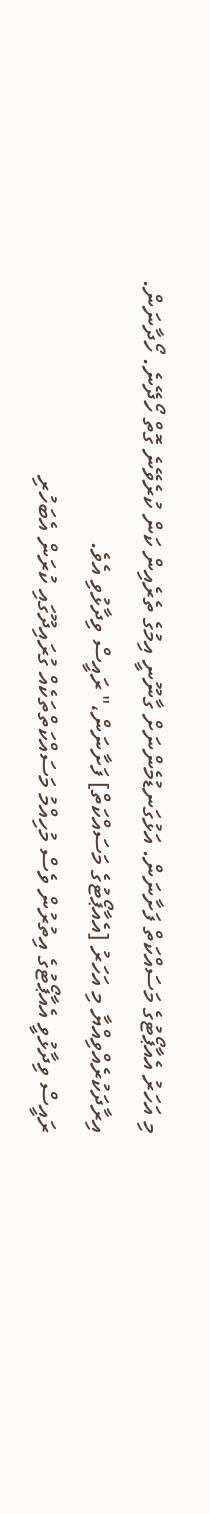މި އަހަރު އެއާޕޯޓުގެ މަސައްކަތް ފަށާނަން. އަޅުގަނޑުމެންނަށް ގާނޫނީ އިމުގެ ތެރެއިން ކަން ކުރެވޭނެ ގޮތް ހޯދޭނެ. ހޯދާނަން. އިރާދަކުރެއްވިއްޔާ މި އަހަރު [އެއާޕޯޓުގެ މަސައްކަތް] ފަށާނަން،" ރައީސް ވިދާޅުވި އެވެ.
ރައީސް ވިދާޅުވީ އެއާޕޯޓުގެ އިތުރުން ވެސް މުހިއްމު މަސައްކަތްތަކެއް ގުރައިދޫގައި ކުރަން އެބަހުރި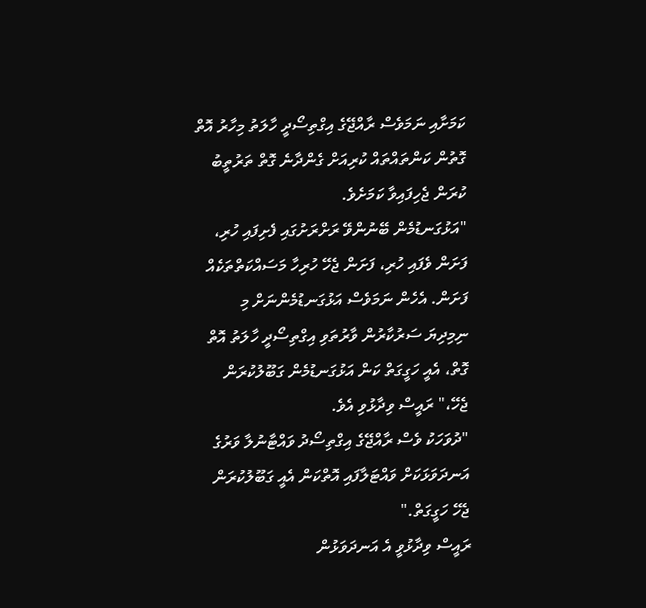ކަމަށާއި ނަމަވެސް ރާއްޖޭގެ އިގްތިސޯދީ ހާލަތު މިހާރު އޮތް ގޮތުން ކަންތައްތައް ކުރިއަށް ގެންދާނެ ގޮތް ތަރުތީބު ކުރަން ޖެހިފައިވާ ކަމަށެވެ.
"އަޅުގަނޑުމެން ބޭނުންވޭ ރަށްރަށުގައި ފެށިފައި ހުރި، ފަށަން ވެފައި ހުރި، ފަށަން ޖެހޭ ހުރިހާ މަސައްކަތްތަކެއް ފަށަން. އެހެން ނަމަވެސް އަޅުގަނޑުމެންނަށް މި ނިމިދިޔަ ސަރުކާރުން ވާރުތަވި އިގްތިސޯދީ ހާލަތު އޮތް ގޮތް، އެއީ ހަގީގަތް ކަން އަޅުގަނޑުމެން ގަބޫލުކުރަން ޖެހޭ،" ރައީސް ވިދާޅުވި އެވެ.
"ދުވަހަކު ވެސް ރާއްޖޭގެ އިގްތިސޯދު ވައްޓާނުލާ ވަރުގެ އަނދަވަޅަކަށް ވައްޓަލާފައި އޮތްކަން އެއީ ގަބޫލުކުރަން ޖެހޭ ހަގީގަތް."
ރައީސް ވިދާޅުވީ އެ އަނދަވަޅުން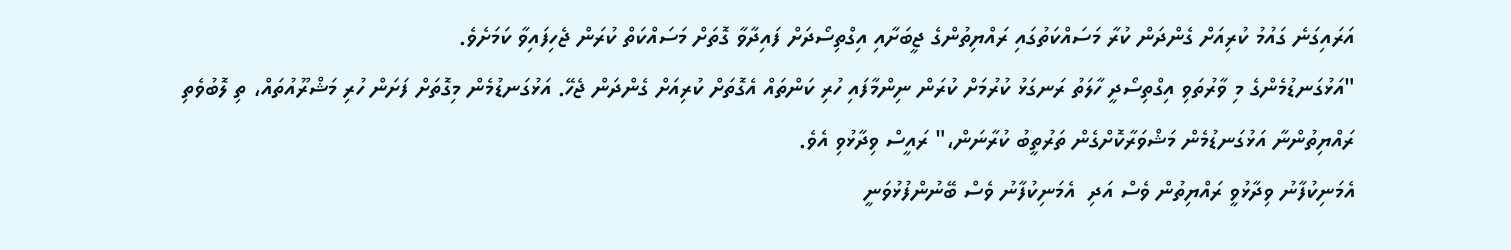އަރައިގަނެ ގައުމު ކުރިއަށް ގެންދަން ކުރާ މަސައްކަތުގައި ރައްޔިތުންގެ ޖީބަށާއި އިގްތިސޯދަށް ފައިދާވާ ގޮތަށް މަސައްކަތް ކުރަން ޖެހިފައިވާ ކަމަށެވެ.
"އަޅުގަނޑުމެންގެ މި ވާރުތަވި އިގްތިސޯދީ ހާލަތު ރަނގަޅު ކުރުމަށް ކުރަން ނިންމާފައި ހުރި ކަންތައް އެގޮތަށް ކުރިއަށް ގެންދަން ޖެހޭ. އަޅުގަނޑުމެން މިގޮތަށް ފަށަން ހުރި މަޝްރޫއުތައް، ތި ލޮބުވެތި ރައްޔިތުންނާ އަޅުގަނޑުމެން މަޝްވަރާކޮށްގެން ތަރުތީބު ކުރާނަން،" ރައީސް ވިދާޅުވި އެވެ.
އެމަނިކުފާނު ވިދާޅުވީ ރައްޔިތުން ވެސް އަދި  އެމަނިކުފާނު ވެސް ބޭނުންފުޅުވަނީ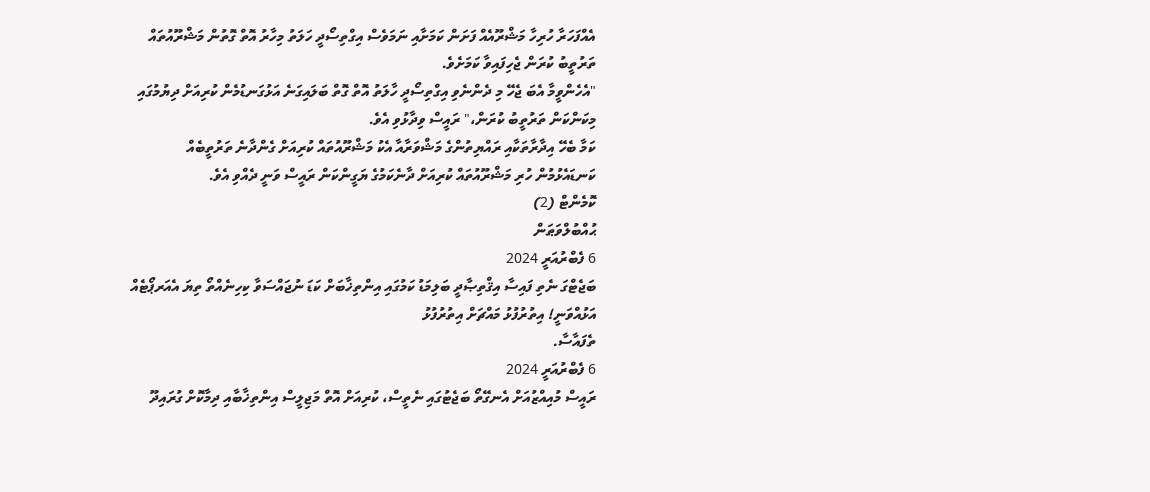އެއްފަހަރާ ހުރިހާ މަޝްރޫއެއް ފަށަން ކަމަށާއި ނަމަވެސް އިގްތިސޯދީ ހަލަތު މިހާރު އޮތް ގޮތުން މަޝްރޫއުތައް ތަރުތީބު ކުރަން ޖެހިފައިވާ ކަމަށެވެ.
"އެހެންވީމާ އެބަ ޖެހޭ މި ދެންނެވި އިގްތިސޯދީ ހާލަތު އޮތް ގޮތް ބަލައިގަނެ އަޅުގަނޑުމެން ކުރިއަށް ދިޔުމުގައި މިކަންކަން ތަރުތީބު ކުރަން،" ރައީސް ވިދާޅުވި އެވެ.
ކަމާ ބެހޭ އިދާރާތަކާއި ރައްޔިތުންގެ މަޝްވަރާއާ އެކު މަޝްރޫއުތައް ކުރިއަށް ގެންދާނެ ތަރުތީބެއް ކަނޑައެޅުމުން ހުރި މަޝްރޫއުތައް ކުރިއަށް ދާނެކަމުގެ ޔަގީންކަން ރައީސް ވަނީ ދެއްވި އެވެ.
ކޮމެންޓް (2)
ޙުއްބުލްވަޠަން
6 ފެބްރުއަރީ 2024
ބަޖެޓްގަ ނެތި ފައިސާ އިޤްތިޞާދީ ބަލިމަޑު ކަމުގައި އިންތިޚާބަށް ކަޑަ ނުޖައްސަވާ ކިހިނެއްތޯ ތިޔަ އެއަރޕޯޓެއް އަޅުއްވަނީ! އިތުރުފުޅު މައްޗަށް އިތުރުފުޅު
ތެފައާސާ.
6 ފެބްރުއަރީ 2024
ރައީސް މުއިއްޒުއަށް އެނގޭތޯ ބަޖެޓުގައި ނެތީސް، ކުރިއަށް އޮތް މަޖިލީސް އިންތިޚާބާއި ދިމާކޮށް ގުރައިދޫ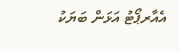އެއާރޕޯޓު އަޅަން ބަޔަކު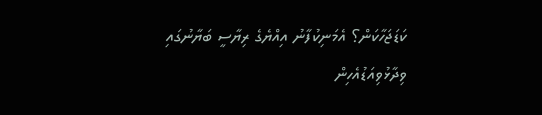ކަޑަޖަހާކަން؟ އެމަނިކުފާނު އިއްޔެގެ ރިޔާސީ ބަޔާނުގައި ވިދާޅުވިއަޑުއެހިން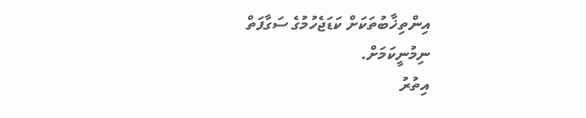އިންތިޚާބުތަކަށް ކަޑަޖެހުމުގެ ސަގާފަތް ނިމުނީކަމަށް.
އިތުރު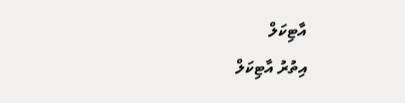އާޓިކަލް
އިތުރު އާޓިކަލް